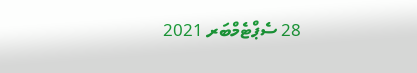28 ސެޕްޓެމްބަރ 2021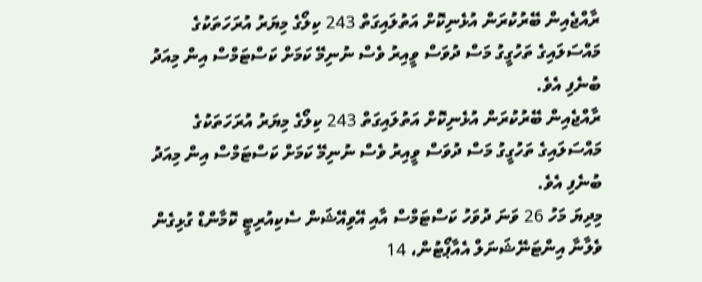ރާއްޖެއިން ބޭރުކުރަން އުޅެނިކޮށް އަތުލައިގަތް 243 ކިލޯގެ މިޔަރު އުރަހަތަކުގެ މައްސަލައިގެ ތަހުގީގު މަސް ދުވަސް ވީއިރު ވެސް ނުނިމޭ ކަމަށް ކަސްޓަމްސް އިން މިއަދު ބުނެފި އެވެ.
ރާއްޖެއިން ބޭރުކުރަން އުޅެނިކޮށް އަތުލައިގަތް 243 ކިލޯގެ މިޔަރު އުރަހަތަކުގެ މައްސަލައިގެ ތަހުގީގު މަސް ދުވަސް ވީއިރު ވެސް ނުނިމޭ ކަމަށް ކަސްޓަމްސް އިން މިއަދު ބުނެފި އެވެ.
މިދިޔަ މަހު 26 ވަނަ ދުވަހު ކަސްޓަމްސް އާއި އޭވިއޭޝަން ސެކިއުރިޓީ ކޮމާންޑް ގުޅިގެން ވެލާނާ އިންޓަނޭޝަނަލް އެއާޕޯޓުން، 14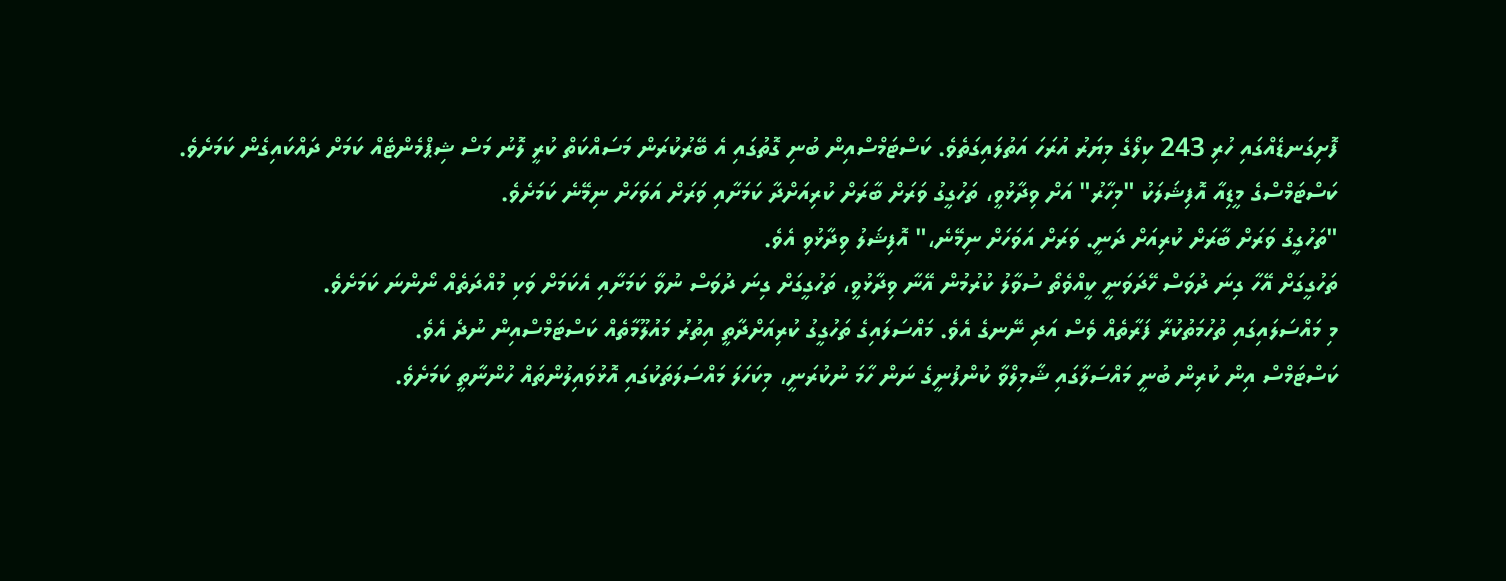ފޮށިގަނޑެއްގައި ހުރި 243 ކިލޯގެ މިޔަރު އުރަހަ އަތުލައިގަތެވެ. ކަސްޓަމްސްއިން ބުނި ގޮތުގައި އެ ބޭރުކުރަން މަސައްކަތް ކުރީ ލޮނު މަސް ޝިޕްމެންޓެއް ކަމަށް ދައްކައިގެން ކަމަށެވެ.
ކަސްޓަމްސްގެ މީޑިއާ އޮފިޝަލަކު "މިހާރު" އަށް ވިދާޅުވީ، ތަހުގީގު ވަރަށް ބާރަށް ކުރިއަށްދާ ކަމަށާއި ވަރަށް އަވަހަށް ނިމޭނެ ކަމަށެވެ.
"ތަހުގީގު ވަރަށް ބާރަށް ކުރިއަށް ދަނީ. ވަރަށް އަވަހަށް ނިމޭނެ،" އޮފިޝަލު ވިދާޅުވި އެވެ.
ތަހުގީގަށް އޭހާ ގިނަ ދުވަސް ހޭދަވަނީ ކީއްވެތޯ ސުވާލު ކުރުމުން އޭނާ ވިދާޅުވީ، ތަހުގީގަށް ގިނަ ދުވަސް ނުވާ ކަމަށާއި އެކަމަށް ވަކި މުއްދަތެއް ނޯންނަ ކަމަށެވެ.
މި މައްސަލައިގައި ތުހުމަތުކުރާ ފަރާތެއް ވެސް އަދި ނޭނގެ އެވެ. މައްސަލައިގެ ތަހުގީގު ކުރިއަށްދާތީ އިތުރު މައުލޫމާތެއް ކަސްޓަމްސްއިން ނުދެ އެވެ.
ކަސްޓަމްސް އިން ކުރިން ބުނީ މައްސަލާގައި ޝާމިލްވާ ކުންފުނީގެ ނަން ހާމަ ނުކުރަނީ، މިކަހަލަ މައްސަލަތަކުގައި އޮޅުވައިލުންތައް ހުންނާތީ ކަމަށެވެ.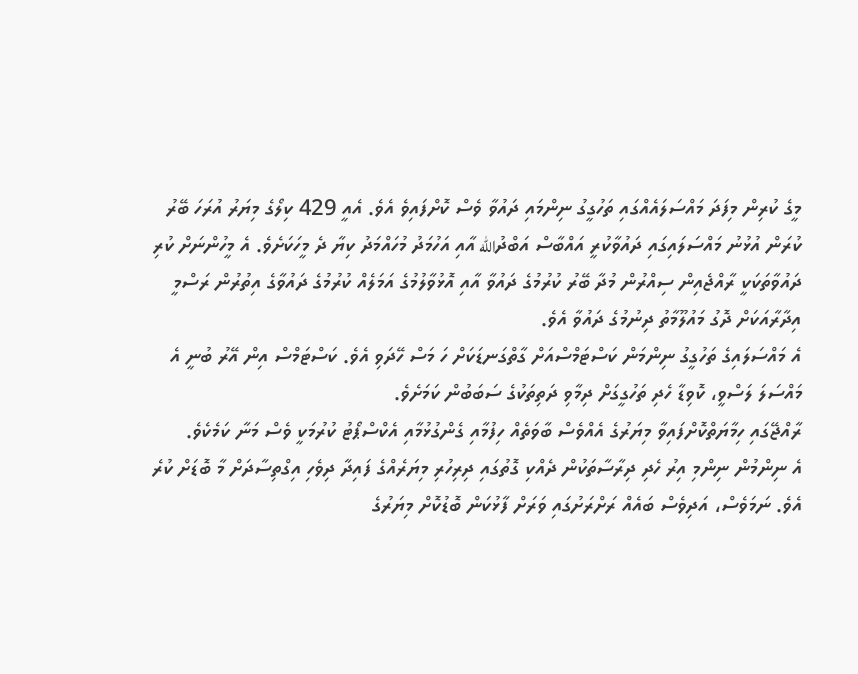މީގެ ކުރިން މިފަދަ މައްސަލައެއްގައި ތަހުގީގު ނިންމައި ދައުވާ ވެސް ކޮށްފައިވެ އެވެ. އެއީ 429 ކިލޯގެ މިޔަރު އުރަހަ ބޭރު ކުރަން އުޅުނު މައްސަލައިގައި ދައުވާކުރީ އައްބާސް އަބްދުالله އާއި އަހުމަދު މުހައްމަދު ކިޔާ ދެ މީހަކަށެވެ. އެ މީހުންނަށް ކުރި ދައުވާތަކަކީ ރާއްޖެއިން ސިއްރުން މުދާ ބޭރު ކުރުމުގެ ދައުވާ އާއި އޮޅުވާލުމުގެ އަމަލެއް ކުރުމުގެ ދައުވާގެ އިތުރުން ރަސްމީ އިދާރާއަކަށް ދޮގު މައުލޫމާތު ދިނުމުގެ ދައުވާ އެވެ.
އެ މައްސަލައިގެ ތަހުގީގު ނިންމަން ކަސްޓަމްސްއަށް ގާތްގަނޑަކަށް ހަ މަސް ހޭދަވި އެވެ. ކަސްޓަމްސް އިން އޭރު ބުނީ އެ މައްސަލަ ލަސްވީ، ކޮވިޑާ ހެދި ތަހުގީގަށް ދިމާވި ދަތިތަކުގެ ސަބަބުން ކަމަށެވެ.
ރާއްޖޭގައި ހިމާޔަތްކޮށްފައިވާ މިޔަރުގެ އެއްވެސް ބާވަތެއް ހިފުމާއި ގެންގުޅުމާއި އެކްސްޕޯޓު ކުރުމަކީ ވެސް މަނާ ކަމެކެވެ.
އެ ނިންމުން ނިންމި އިރު ހެދި ދިރާސާތަކުން ދެއްކި ގޮތުގައި ދިރިހުރި މިޔަރެއްގެ ފައިދާ ދިވެހި އިގްތިސާދަށް މާ ބޮޑަށް ކުރެ އެވެ. ނަމަވެސް، އަދިވެސް ބައެއް ރަށްރަށުގައި ވަރަށް ފާޅުކަން ބޮޑުކޮށް މިޔަރުގެ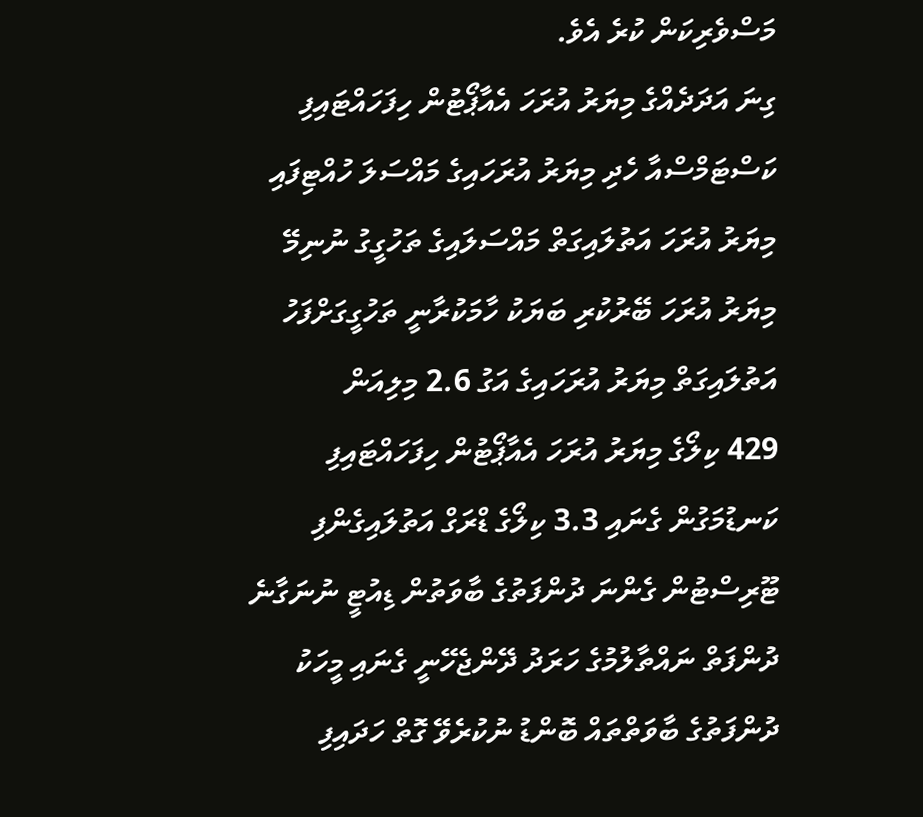މަސްވެރިކަން ކުރެ އެވެ.
ގިނަ އަދަދެއްގެ މިޔަރު އުރަހަ އެއާޕޯޓުން ހިފަހައްޓައިފި
ކަސްޓަމްސްއާ ހެދި މިޔަރު އުރަހައިގެ މައްސަލަ ހުއްޓިފައި
މިޔަރު އުރަހަ އަތުލައިގަތް މައްސަލައިގެ ތަހުގީގު ނުނިމޭ
މިޔަރު އުރަހަ ބޭރުކުރި ބަޔަކު ހާމަކުރާނީ ތަހުގީގަށްފަހު
އަތުލައިގަތް މިޔަރު އުރަހައިގެ އަގު 2.6 މިލިއަން
429 ކިލޯގެ މިޔަރު އުރަހަ އެއާޕޯޓުން ހިފަހައްޓައިފި
ކަނޑުމަގުން ގެނައި 3.3 ކިލޯގެ ޑްރަގް އަތުލައިގެންފި
ޓޫރިސްޓުން ގެންނަ ދުންފަތުގެ ބާވަތުން ޑިއުޓީ ނުނަގާނެ
ދުންފަތް ނައްތާލުމުގެ ހަރަދު ދޭންޖެހޭނީ ގެނައި މީހަކު
ދުންފަތުގެ ބާވަތްތައް ބޮންޑު ނުކުރެވޭ ގޮތް ހަދައިފި